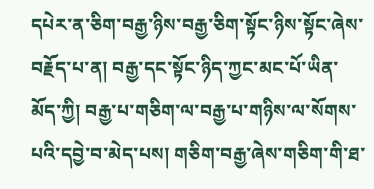དཔེར་ན་ཅིག་བརྒྱ་ཉིས་བརྒྱ་ཅིག་སྟོང་ཉིས་སྟོང་ཞེས་བརྗོད་པ་ན། བརྒྱ་དང་སྟོང་ཉིད་ཀྱང་མང་པོ་ཡིན་མོད་ཀྱི། བརྒྱ་པ་གཅིག་ལ་བརྒྱ་པ་གཉིས་ལ་སོགས་པའི་དབྱེ་བ་མེད་པས། གཅིག་བརྒྱ་ཞེས་གཅིག་གི་ཐ་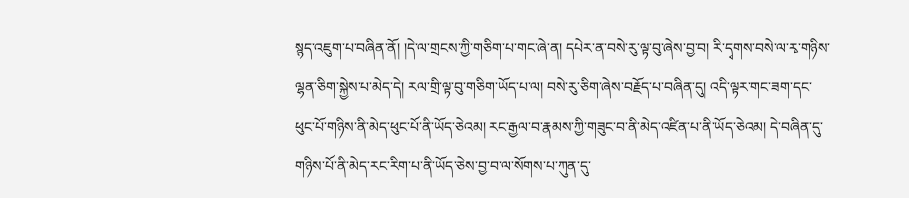སྙད་འཇུག་པ་བཞིན་ནོ། །དེ་ལ་གྲངས་ཀྱི་གཅིག་པ་གང་ཞེ་ན། དཔེར་ན་བསེ་རུ་ལྟ་བུ་ཞེས་བྱ་བ། རི་དྭགས་བསེ་ལ་རྭ་གཉིས་ལྷན་ཅིག་སྐྱེས་པ་མེད་དེ། རལ་གྲི་ལྟ་བུ་གཅིག་ཡོད་པ་ལ། བསེ་རུ་ཅིག་ཞེས་བརྗོད་པ་བཞིན་དུ། འདི་ལྟར་གང་ཟག་དང་ཕུང་པོ་གཉིས་ནི་མེད་ཕུང་པོ་ནི་ཡོད་ཅེའམ། རང་རྒྱལ་བ་རྣམས་ཀྱི་གཟུང་བ་ནི་མེད་འཛིན་པ་ནི་ཡོད་ཅེའམ། དེ་བཞིན་དུ་གཉིས་པོ་ནི་མེད་རང་རིག་པ་ནི་ཡོད་ཅེས་བྱ་བ་ལ་སོགས་པ་ཀུན་དུ་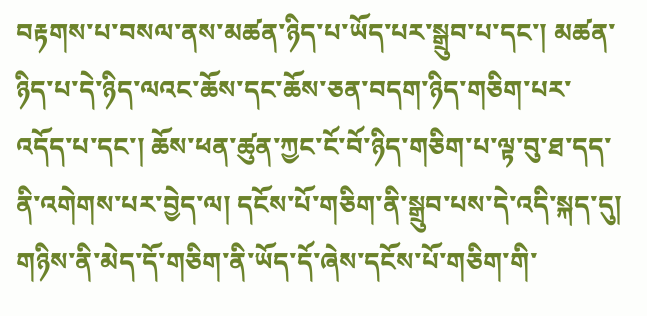བརྟགས་པ་བསལ་ནས་མཚན་ཉིད་པ་ཡོད་པར་སྒྲུབ་པ་དང་། མཚན་ཉིད་པ་དེ་ཉིད་ལའང་ཆོས་དང་ཆོས་ཅན་བདག་ཉིད་གཅིག་པར་འདོད་པ་དང་། ཆོས་ཕན་ཚུན་ཀྱང་ངོ་བོ་ཉིད་གཅིག་པ་ལྟ་བུ་ཐ་དད་ནི་འགེགས་པར་བྱེད་ལ། དངོས་པོ་གཅིག་ནི་སྒྲུབ་པས་དེ་འདི་སྐད་དུ། གཉིས་ནི་མེད་དོ་གཅིག་ནི་ཡོད་དོ་ཞེས་དངོས་པོ་གཅིག་གི་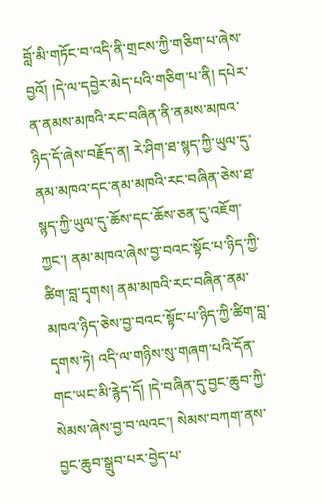བློ་མི་གཏོང་བ་འདི་ནི་གྲངས་ཀྱི་གཅིག་པ་ཞེས་བྱའོ། །དེ་ལ་དབྱེར་མེད་པའི་གཅིག་པ་ནི། དཔེར་ན་ནམས་མཁའི་རང་བཞིན་ནི་ནམས་མཁའ་ཉིད་དོ་ཞེས་བརྗོད་ན། རེ་ཤིག་ཐ་སྙད་ཀྱི་ཡུལ་དུ་ནམ་མཁའ་དང་ནམ་མཁའི་རང་བཞིན་ཅེས་ཐ་སྙད་ཀྱི་ཡུལ་དུ་ཆོས་དང་ཆོས་ཅན་དུ་འཇོག་ཀྱང་། ནམ་མཁའ་ཞེས་བྱ་བའང་སྟོང་པ་ཉིད་ཀྱི་ཚིག་བླ་དྭགས། ནམ་མཁའི་རང་བཞིན་ནམ་མཁའ་ཉིད་ཅེས་བྱ་བའང་སྟོང་པ་ཉིད་ཀྱི་ཚིག་བླ་དྭགས་ཏེ། འདི་ལ་གཉིས་སུ་གཞག་པའི་དོན་གང་ཡང་མི་རྙེད་དོ། །དེ་བཞིན་དུ་བྱང་ཆུབ་ཀྱི་སེམས་ཞེས་བྱ་བ་ལའང་། སེམས་བཀག་ནས་བྱང་ཆུབ་སྒྲུབ་པར་བྱེད་པ་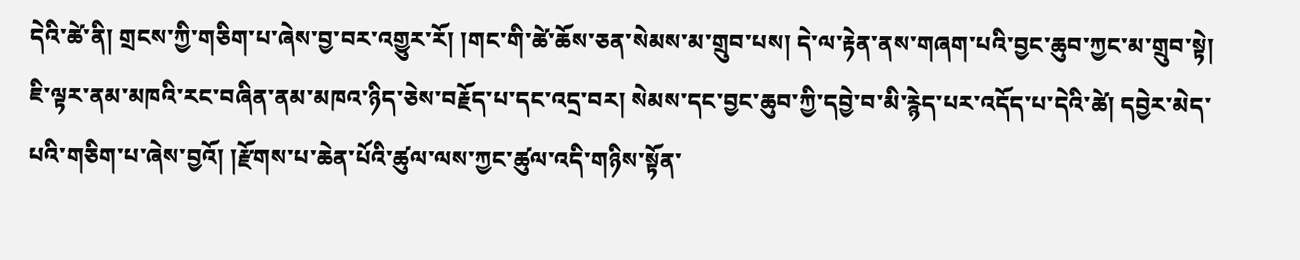དེའི་ཚེ་ནི། གྲངས་ཀྱི་གཅིག་པ་ཞེས་བྱ་བར་འགྱུར་རོ། །གང་གི་ཚེ་ཆོས་ཅན་སེམས་མ་གྲུབ་པས། དེ་ལ་རྟེན་ནས་གཞག་པའི་བྱང་ཆུབ་ཀྱང་མ་གྲུབ་སྟེ། ཇི་ལྟར་ནམ་མཁའི་རང་བཞིན་ནམ་མཁའ་ཉིད་ཅེས་བརྗོད་པ་དང་འདྲ་བར། སེམས་དང་བྱང་ཆུབ་ཀྱི་དབྱེ་བ་མི་རྙེད་པར་འདོད་པ་དེའི་ཚེ། དབྱེར་མེད་པའི་གཅིག་པ་ཞེས་བྱའོ། །རྫོགས་པ་ཆེན་པོའི་ཚུལ་ལས་ཀྱང་ཚུལ་འདི་གཉིས་སྟོན་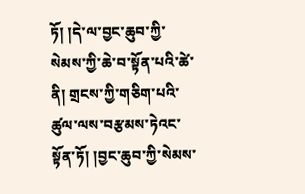ཏོ། །དེ་ལ་བྱང་ཆུབ་ཀྱི་སེམས་ཀྱི་ཆེ་བ་སྟོན་པའི་ཚེ་ནི། གྲངས་ཀྱི་གཅིག་པའི་ཚུལ་ལས་བརྩམས་ཏེའང་སྟོན་ཏོ། །བྱང་ཆུབ་ཀྱི་སེམས་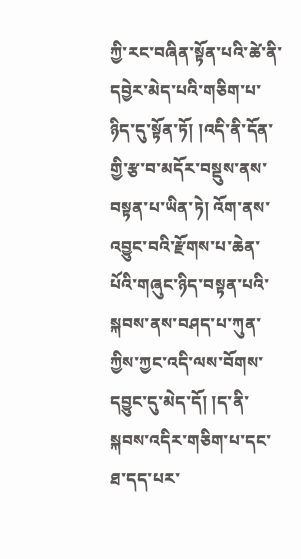ཀྱི་རང་བཞིན་སྟོན་པའི་ཚེ་ནི་དབྱེར་མེད་པའི་གཅིག་པ་ཉིད་དུ་སྟོན་ཏོ། །འདི་ནི་དོན་གྱི་རྩ་བ་མདོར་བསྡུས་ནས་བསྟན་པ་ཡིན་ཏེ། འོག་ནས་འབྱུང་བའི་རྫོགས་པ་ཆེན་པོའི་གཞུང་ཉིད་བསྟན་པའི་སྐབས་ནས་བཤད་པ་ཀུན་ཀྱིས་ཀྱང་འདི་ལས་བོགས་དབྱུང་དུ་མེད་དོ། །ད་ནི་སྐབས་འདིར་གཅིག་པ་དང་ཐ་དད་པར་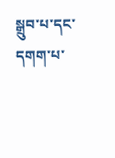སྒྲུབ་པ་དང་དགག་པ་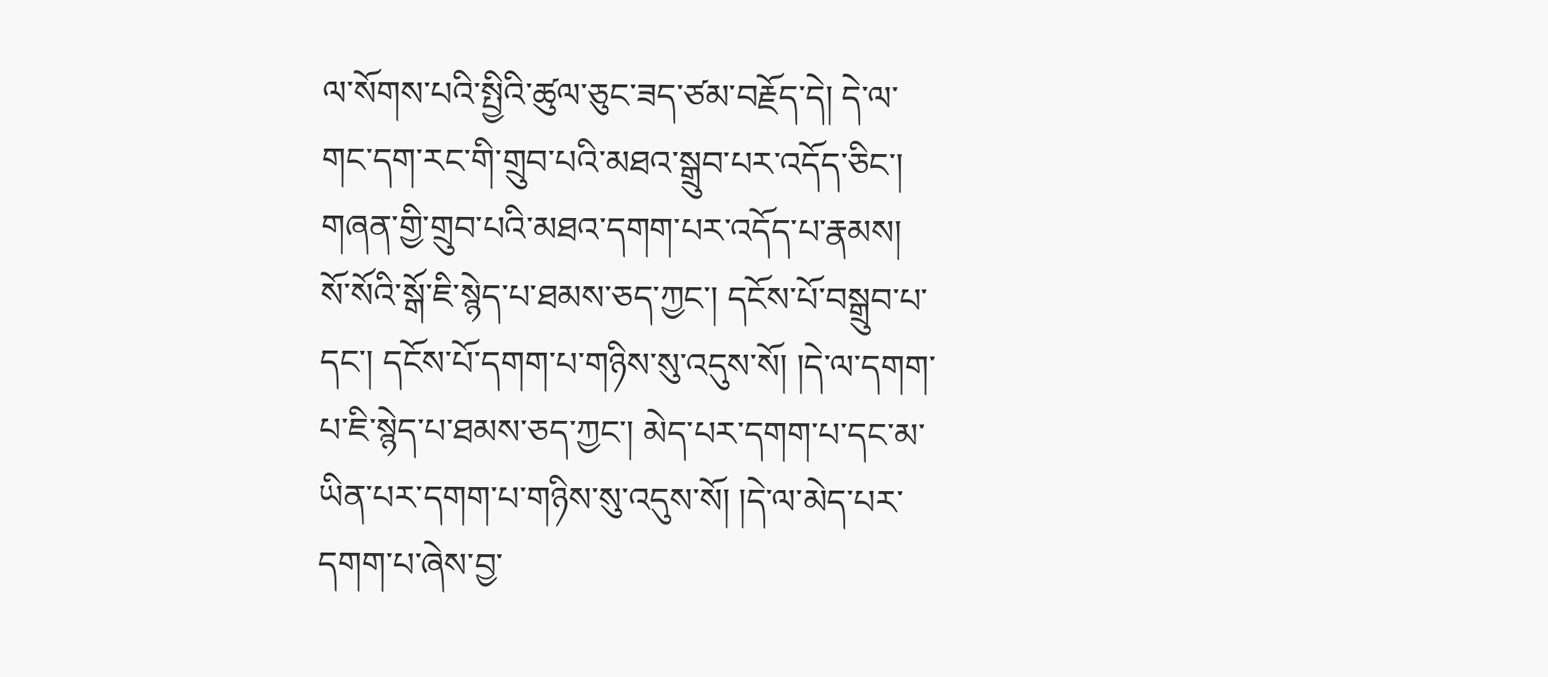ལ་སོགས་པའི་སྤྱིའི་ཚུལ་ཅུང་ཟད་ཙམ་བརྗོད་དེ། དེ་ལ་གང་དག་རང་གི་གྲུབ་པའི་མཐའ་སྒྲུབ་པར་འདོད་ཅིང་། གཞན་གྱི་གྲུབ་པའི་མཐའ་དགག་པར་འདོད་པ་རྣམས། སོ་སོའི་སྒོ་ཇི་སྙེད་པ་ཐམས་ཅད་ཀྱང་། དངོས་པོ་བསྒྲུབ་པ་དང་། དངོས་པོ་དགག་པ་གཉིས་སུ་འདུས་སོ། །དེ་ལ་དགག་པ་ཇི་སྙེད་པ་ཐམས་ཅད་ཀྱང་། མེད་པར་དགག་པ་དང་མ་ཡིན་པར་དགག་པ་གཉིས་སུ་འདུས་སོ། །དེ་ལ་མེད་པར་དགག་པ་ཞེས་བྱ་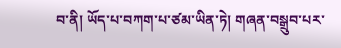བ་ནི། ཡོད་པ་བཀག་པ་ཙམ་ཡིན་ཏེ། གཞན་བསྒྲུབ་པར་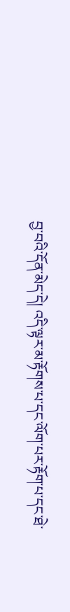བྱ་བའི་དོན་མེད་དེ། འདི་ལྟར་མ་རྟོགས་པ་དང་ལོག་པར་རྟོག་པ་དང་ཐེ་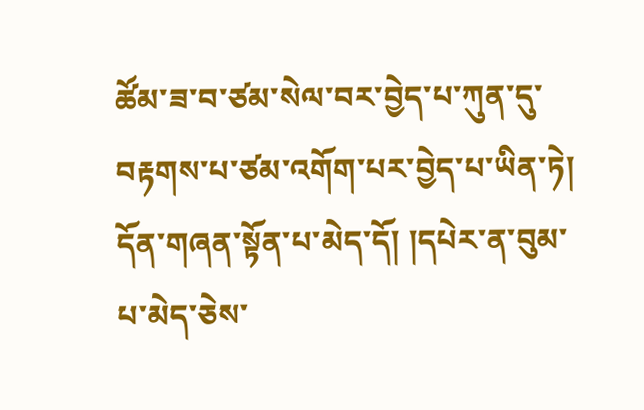ཚོམ་ཟ་བ་ཙམ་སེལ་བར་བྱེད་པ་ཀུན་དུ་བརྟགས་པ་ཙམ་འགོག་པར་བྱེད་པ་ཡིན་ཏེ། དོན་གཞན་སྟོན་པ་མེད་དོ། །དཔེར་ན་བུམ་པ་མེད་ཅེས་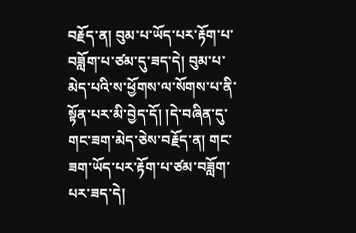བརྗོད་ན། བུམ་པ་ཡོད་པར་རྟོག་པ་བཟློག་པ་ཙམ་དུ་ཟད་དེ། བུམ་པ་མེད་པའི་ས་ཕྱོགས་ལ་སོགས་པ་ནི་སྟོན་པར་མི་བྱེད་དོ། །དེ་བཞིན་དུ་གང་ཟག་མེད་ཅེས་བརྗོད་ན། གང་ཟག་ཡོད་པར་རྟོག་པ་ཙམ་བཟློག་པར་ཟད་དེ།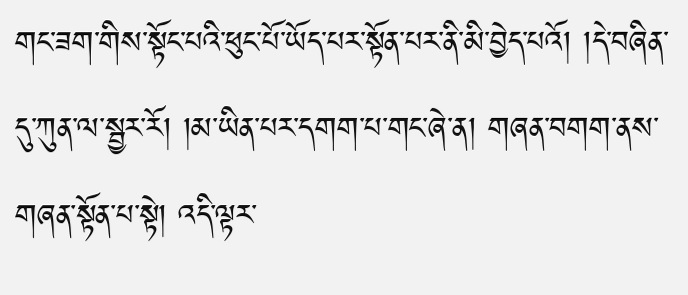གང་ཟག་གིས་སྟོང་པའི་ཕུང་པོ་ཡོད་པར་སྟོན་པར་ནི་མི་བྱེད་པའོ། །དེ་བཞིན་དུ་ཀུན་ལ་སྦྱར་རོ། །མ་ཡིན་པར་དགག་པ་གང་ཞེ་ན། གཞན་བགག་ནས་གཞན་སྟོན་པ་སྟེ། འདི་ལྟར་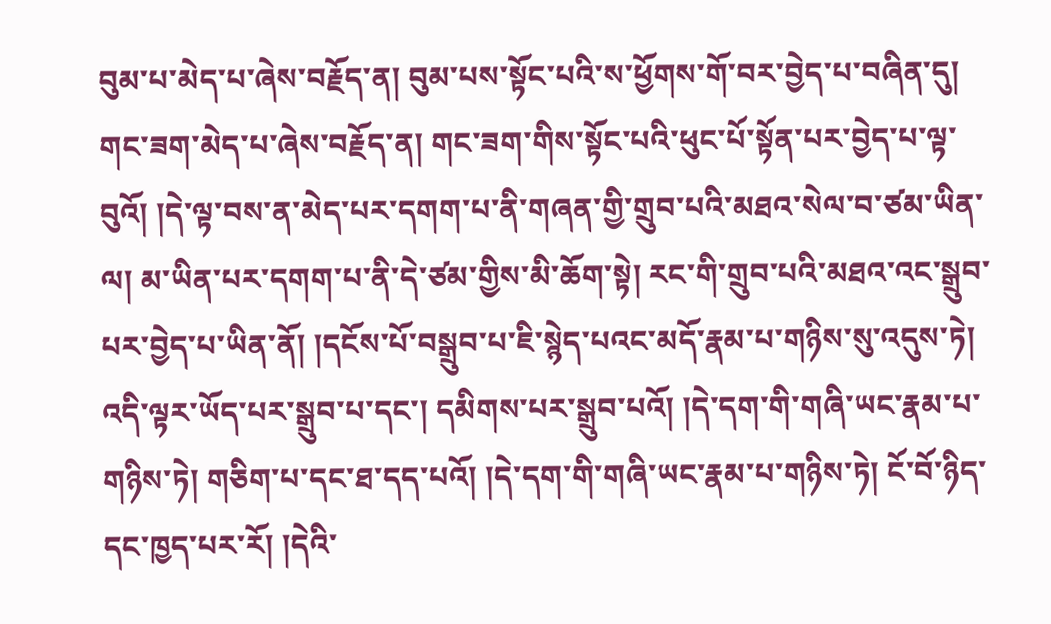བུམ་པ་མེད་པ་ཞེས་བརྗོད་ན། བུམ་པས་སྟོང་པའི་ས་ཕྱོགས་གོ་བར་བྱེད་པ་བཞིན་དུ། གང་ཟག་མེད་པ་ཞེས་བརྗོད་ན། གང་ཟག་གིས་སྟོང་པའི་ཕུང་པོ་སྟོན་པར་བྱེད་པ་ལྟ་བུའོ། །དེ་ལྟ་བས་ན་མེད་པར་དགག་པ་ནི་གཞན་གྱི་གྲུབ་པའི་མཐའ་སེལ་བ་ཙམ་ཡིན་ལ། མ་ཡིན་པར་དགག་པ་ནི་དེ་ཙམ་གྱིས་མི་ཆོག་སྟེ། རང་གི་གྲུབ་པའི་མཐའ་འང་སྒྲུབ་པར་བྱེད་པ་ཡིན་ནོ། །དངོས་པོ་བསྒྲུབ་པ་ཇི་སྙེད་པའང་མདོ་རྣམ་པ་གཉིས་སུ་འདུས་ཏེ། འདི་ལྟར་ཡོད་པར་སྒྲུབ་པ་དང་། དམིགས་པར་སྒྲུབ་པའོ། །དེ་དག་གི་གཞི་ཡང་རྣམ་པ་གཉིས་ཏེ། གཅིག་པ་དང་ཐ་དད་པའོ། །དེ་དག་གི་གཞི་ཡང་རྣམ་པ་གཉིས་ཏེ། ངོ་བོ་ཉིད་དང་ཁྱད་པར་རོ། །དེའི་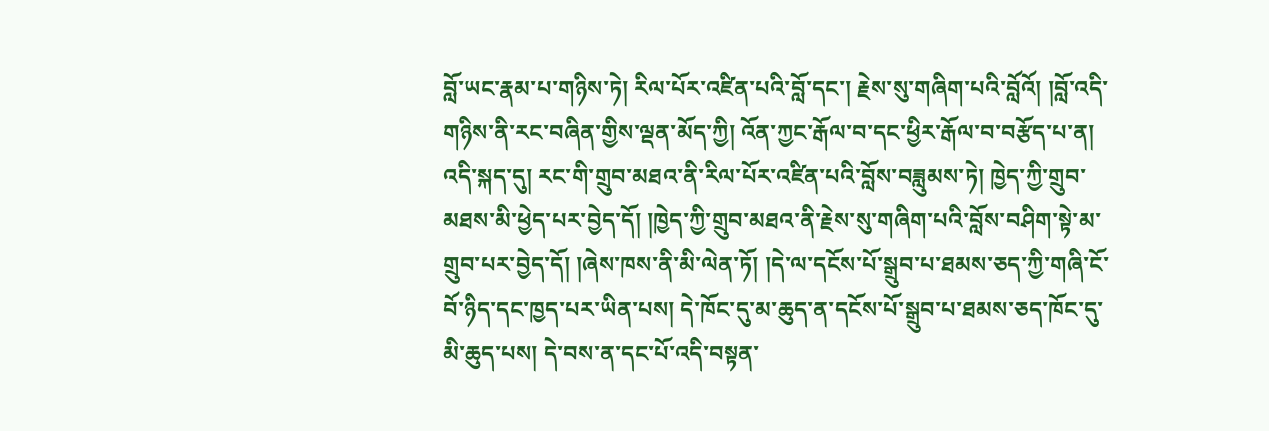བློ་ཡང་རྣམ་པ་གཉིས་ཏེ། རིལ་པོར་འཛིན་པའི་བློ་དང་། རྗེས་སུ་གཞིག་པའི་བློའོ། །བློ་འདི་གཉིས་ནི་རང་བཞིན་གྱིས་ལྡན་མོད་ཀྱི། འོན་ཀྱང་རྒོལ་བ་དང་ཕྱིར་རྒོལ་བ་བརྩོད་པ་ན། འདི་སྐད་དུ། རང་གི་གྲུབ་མཐའ་ནི་རིལ་པོར་འཛིན་པའི་བློས་བཟླུམས་ཏེ། ཁྱེད་ཀྱི་གྲུབ་མཐས་མི་ཕྱེད་པར་བྱེད་དོ། །ཁྱེད་ཀྱི་གྲུབ་མཐའ་ནི་རྗེས་སུ་གཞིག་པའི་བློས་བཤིག་སྟེ་མ་གྲུབ་པར་བྱེད་དོ། །ཞེས་ཁས་ནི་མི་ལེན་ཏོ། །དེ་ལ་དངོས་པོ་སྒྲུབ་པ་ཐམས་ཅད་ཀྱི་གཞི་ངོ་བོ་ཉིད་དང་ཁྱད་པར་ཡིན་པས། དེ་ཁོང་དུ་མ་ཆུད་ན་དངོས་པོ་སྒྲུབ་པ་ཐམས་ཅད་ཁོང་དུ་མི་ཆུད་པས། དེ་བས་ན་དང་པོ་འདི་བསྟན་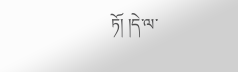ཏོ། །དེ་ལ་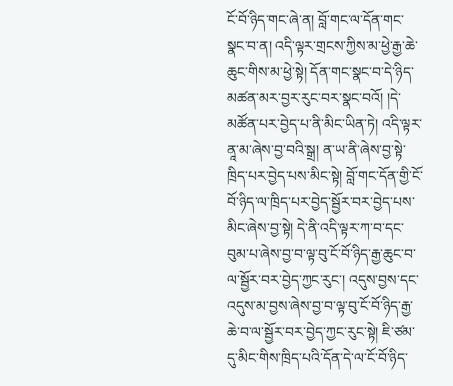ངོ་བོ་ཉིད་གང་ཞེ་ན། བློ་གང་ལ་དོན་གང་སྣང་བ་ན། འདི་ལྟར་གྲངས་ཀྱིས་མ་ཕྱེ་རྒྱ་ཆེ་ཆུང་གིས་མ་ཕྱེ་སྟེ། དོན་གང་སྣང་བ་དེ་ཉིད་མཚན་མར་བྱར་རུང་བར་སྣང་བའོ། །དེ་མཚོན་པར་བྱེད་པ་ནི་མིང་ཡིན་ཏེ། འདི་ལྟར་ནཱ་མ་ཞེས་བྱ་བའི་སྒྲ། ན་ཡ་ནི་ཞེས་བྱ་སྟེ་ཁྲིད་པར་བྱེད་པས་མིང་སྟེ། བློ་གང་དོན་གྱི་ངོ་བོ་ཉིད་ལ་ཁྲིད་པར་བྱེད་སྦྱོར་བར་བྱེད་པས་མིང་ཞེས་བྱ་སྟེ། དེ་ནི་འདི་ལྟར་ཀ་བ་དང་བུམ་པ་ཞེས་བྱ་བ་ལྟ་བུ་ངོ་བོ་ཉིད་རྒྱ་ཆུང་བ་ལ་སྦྱོར་བར་བྱེད་ཀྱང་རུང་། འདུས་བྱས་དང་འདུས་མ་བྱས་ཞེས་བྱ་བ་ལྟ་བུ་ངོ་བོ་ཉིད་རྒྱ་ཆེ་བ་ལ་སྦྱོར་བར་བྱེད་ཀྱང་རུང་སྟེ། ཇི་ཙམ་དུ་མིང་གིས་ཁྲིད་པའི་དོན་དེ་ལ་ངོ་བོ་ཉིད་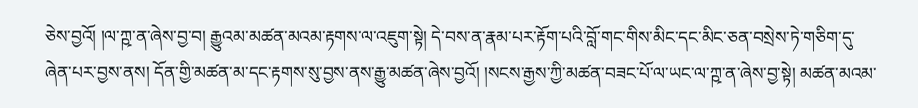ཅེས་བྱའོ། །ལ་ཀྵ་ན་ཞེས་བྱ་བ། རྒྱུའམ་མཚན་མའམ་རྟགས་ལ་འཇུག་སྟེ། དེ་བས་ན་རྣམ་པར་རྟོག་པའི་བློ་གང་གིས་མིང་དང་མིང་ཅན་བསྲེས་ཏེ་གཅིག་དུ་ཞེན་པར་བྱས་ནས། དོན་གྱི་མཚན་མ་དང་རྟགས་སུ་བྱས་ནས་རྒྱུ་མཚན་ཞེས་བྱའོ། །སངས་རྒྱས་ཀྱི་མཚན་བཟང་པོ་ལ་ཡང་ལ་ཀྵ་ན་ཞེས་བྱ་སྟེ། མཚན་མའམ་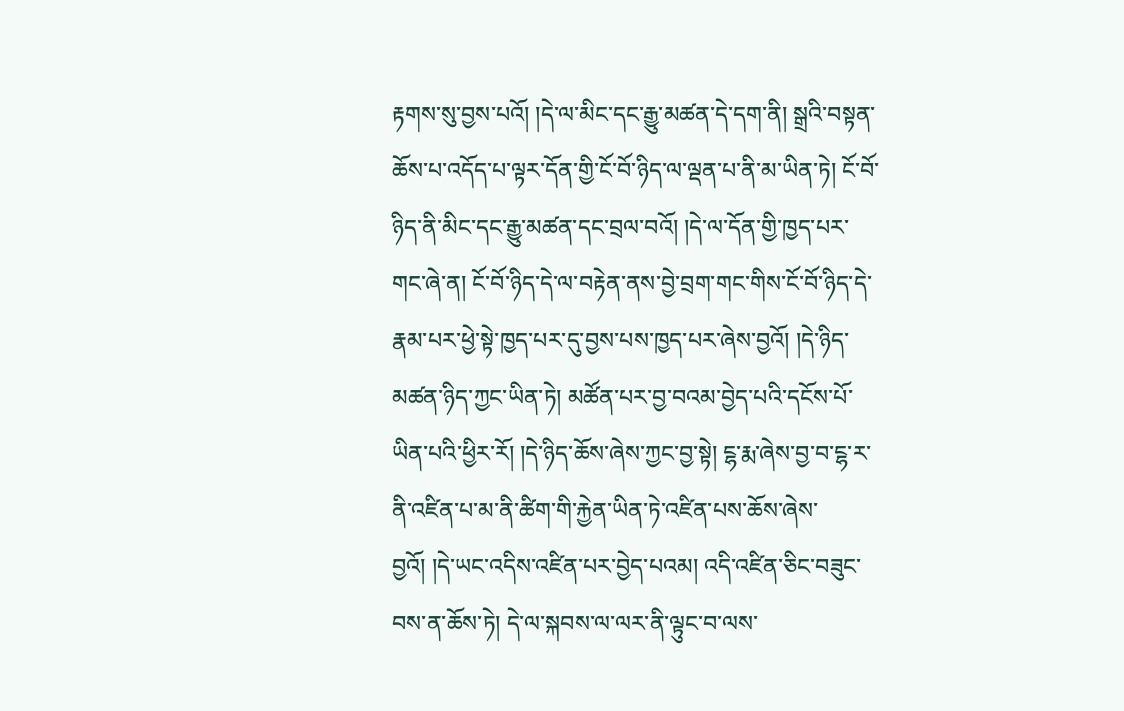རྟགས་སུ་བྱས་པའོ། །དེ་ལ་མིང་དང་རྒྱུ་མཚན་དེ་དག་ནི། སྒྲའི་བསྟན་ཆོས་པ་འདོད་པ་ལྟར་དོན་གྱི་ངོ་བོ་ཉིད་ལ་ལྡན་པ་ནི་མ་ཡིན་ཏེ། ངོ་བོ་ཉིད་ནི་མིང་དང་རྒྱུ་མཚན་དང་བྲལ་བའོ། །དེ་ལ་དོན་གྱི་ཁྱད་པར་གང་ཞེ་ན། ངོ་བོ་ཉིད་དེ་ལ་བརྟེན་ནས་བྱེ་བྲག་གང་གིས་ངོ་བོ་ཉིད་དེ་རྣམ་པར་ཕྱེ་སྟེ་ཁྱད་པར་དུ་བྱས་པས་ཁྱད་པར་ཞེས་བྱའོ། །དེ་ཉིད་མཚན་ཉིད་ཀྱང་ཡིན་ཏེ། མཚོན་པར་བྱ་བའམ་བྱེད་པའི་དངོས་པོ་ཡིན་པའི་ཕྱིར་རོ། །དེ་ཉིད་ཆོས་ཞེས་ཀྱང་བྱ་སྟེ། ངྷ་རྨ་ཞེས་བྱ་བ་ངྷ་ར་ནི་འཛིན་པ་མ་ནི་ཚིག་གི་རྐྱེན་ཡིན་ཏེ་འཛིན་པས་ཆོས་ཞེས་བྱའོ། །དེ་ཡང་འདིས་འཛིན་པར་བྱེད་པའམ། འདི་འཛིན་ཅིང་བཟུང་བས་ན་ཆོས་ཏེ། དེ་ལ་སྐབས་ལ་ལར་ནི་ལྟུང་བ་ལས་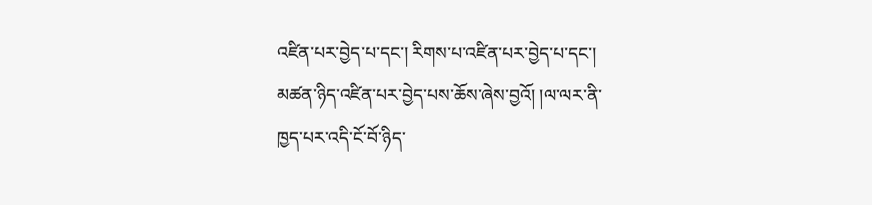འཛིན་པར་བྱེད་པ་དང་། རིགས་པ་འཛིན་པར་བྱེད་པ་དང་། མཚན་ཉིད་འཛིན་པར་བྱེད་པས་ཆོས་ཞེས་བྱའོ། །ལ་ལར་ནི་ཁྱད་པར་འདི་ངོ་བོ་ཉིད་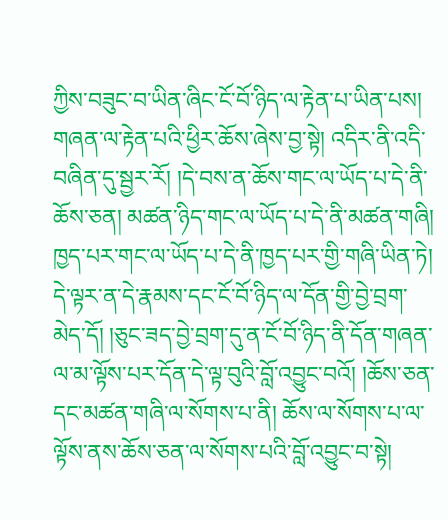ཀྱིས་བཟུང་བ་ཡིན་ཞིང་ངོ་བོ་ཉིད་ལ་རྟེན་པ་ཡིན་པས། གཞན་ལ་རྟེན་པའི་ཕྱིར་ཆོས་ཞེས་བྱ་སྟེ། འདིར་ནི་འདི་བཞིན་དུ་སྦྱར་རོ། །དེ་བས་ན་ཆོས་གང་ལ་ཡོད་པ་དེ་ནི་ཆོས་ཅན། མཚན་ཉིད་གང་ལ་ཡོད་པ་དེ་ནི་མཚན་གཞི། ཁྱད་པར་གང་ལ་ཡོད་པ་དེ་ནི་ཁྱད་པར་གྱི་གཞི་ཡིན་ཏེ། དེ་ལྟར་ན་དེ་རྣམས་དང་ངོ་བོ་ཉིད་ལ་དོན་གྱི་བྱེ་བྲག་མེད་དོ། །ཅུང་ཟད་བྱེ་བྲག་དུ་ན་ངོ་བོ་ཉིད་ནི་དོན་གཞན་ལ་མ་ལྟོས་པར་དོན་དེ་ལྟ་བུའི་བློ་འབྱུང་བའོ། །ཆོས་ཅན་དང་མཚན་གཞི་ལ་སོགས་པ་ནི། ཆོས་ལ་སོགས་པ་ལ་ལྟོས་ནས་ཆོས་ཅན་ལ་སོགས་པའི་བློ་འབྱུང་བ་སྟེ།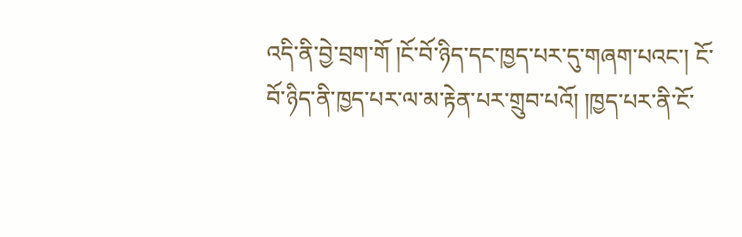འདི་ནི་བྱེ་བྲག་གོ །ངོ་བོ་ཉིད་དང་ཁྱད་པར་དུ་གཞག་པའང་། ངོ་བོ་ཉིད་ནི་ཁྱད་པར་ལ་མ་རྟེན་པར་གྲུབ་པའོ། །ཁྱད་པར་ནི་ངོ་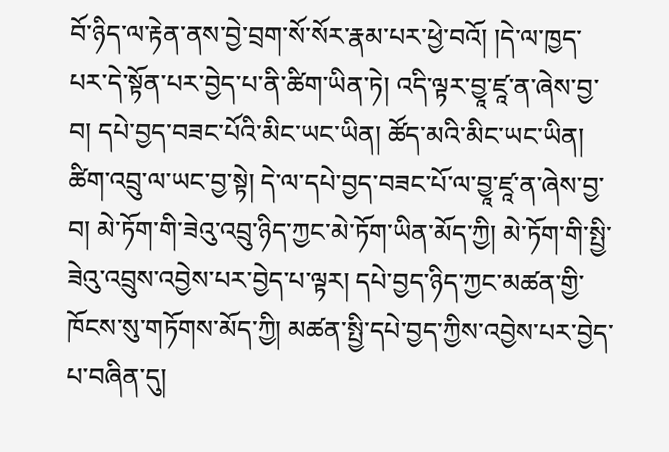བོ་ཉིད་ལ་རྟེན་ནས་བྱེ་བྲག་སོ་སོར་རྣམ་པར་ཕྱེ་བའོ། །དེ་ལ་ཁྱད་པར་དེ་སྟོན་པར་བྱེད་པ་ནི་ཚིག་ཡིན་ཏེ། འདི་ལྟར་བྱཱ་ཛཱ་ན་ཞེས་བྱ་བ། དཔེ་བྱད་བཟང་པོའི་མིང་ཡང་ཡིན། ཚོད་མའི་མིང་ཡང་ཡིན། ཚིག་འབྲུ་ལ་ཡང་བྱ་སྟེ། དེ་ལ་དཔེ་བྱད་བཟང་པོ་ལ་བྱཱ་ཛཱ་ན་ཞེས་བྱ་བ། མེ་ཏོག་གི་ཟེའུ་འབྲུ་ཉིད་ཀྱང་མེ་ཏོག་ཡིན་མོད་ཀྱི། མེ་ཏོག་གི་སྤྱི་ཟེའུ་འབྲུས་འབྱེས་པར་བྱེད་པ་ལྟར། དཔེ་བྱད་ཉིད་ཀྱང་མཚན་གྱི་ཁོངས་སུ་གཏོགས་མོད་ཀྱི། མཚན་སྤྱི་དཔེ་བྱད་ཀྱིས་འབྱེས་པར་བྱེད་པ་བཞིན་དུ།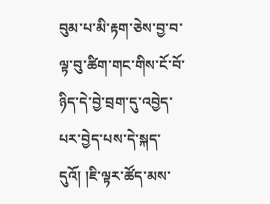བུམ་པ་མི་རྟག་ཅེས་བྱ་བ་ལྟ་བུ་ཚིག་གང་གིས་ངོ་བོ་ཉིད་དེ་བྱེ་བྲག་དུ་འབྱེད་པར་བྱེད་པས་དེ་སྐད་དུའོ། །ཇི་ལྟར་ཚོད་མས་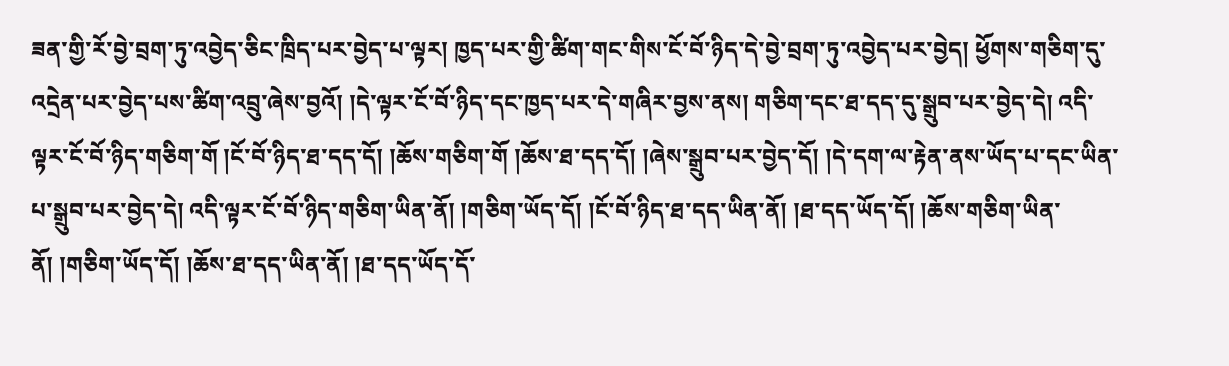ཟན་གྱི་རོ་བྱེ་བྲག་ཏུ་འབྱེད་ཅིང་ཁྲིད་པར་བྱེད་པ་ལྟར། ཁྱད་པར་གྱི་ཚིག་གང་གིས་ངོ་བོ་ཉིད་དེ་བྱེ་བྲག་ཏུ་འབྱེད་པར་བྱེད། ཕྱོགས་གཅིག་དུ་འདྲེན་པར་བྱེད་པས་ཚིག་འབྲུ་ཞེས་བྱའོ། །དེ་ལྟར་ངོ་བོ་ཉིད་དང་ཁྱད་པར་དེ་གཞིར་བྱས་ནས། གཅིག་དང་ཐ་དད་དུ་སྒྲུབ་པར་བྱེད་དེ། འདི་ལྟར་ངོ་བོ་ཉིད་གཅིག་གོ །ངོ་བོ་ཉིད་ཐ་དད་དོ། །ཆོས་གཅིག་གོ །ཆོས་ཐ་དད་དོ། །ཞེས་སྒྲུབ་པར་བྱེད་དོ། །དེ་དག་ལ་རྟེན་ནས་ཡོད་པ་དང་ཡིན་པ་སྒྲུབ་པར་བྱེད་དེ། འདི་ལྟར་ངོ་བོ་ཉིད་གཅིག་ཡིན་ནོ། །གཅིག་ཡོད་དོ། །ངོ་བོ་ཉིད་ཐ་དད་ཡིན་ནོ། །ཐ་དད་ཡོད་དོ། །ཆོས་གཅིག་ཡིན་ནོ། །གཅིག་ཡོད་དོ། །ཆོས་ཐ་དད་ཡིན་ནོ། །ཐ་དད་ཡོད་དོ་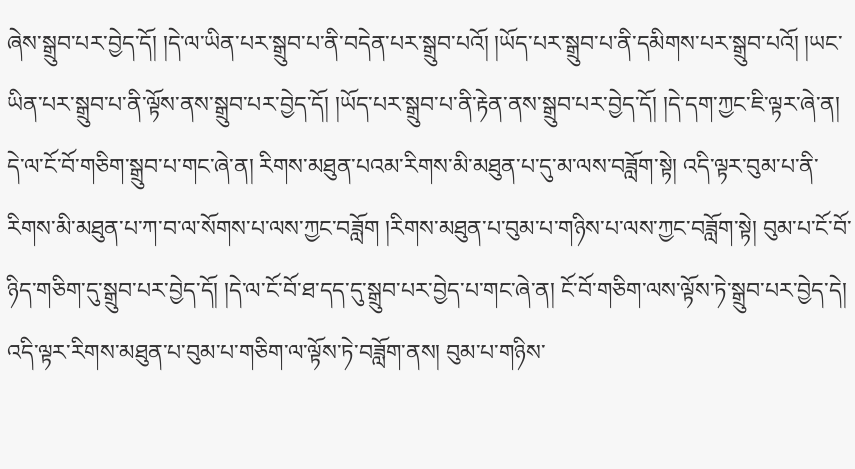ཞེས་སྒྲུབ་པར་བྱེད་དོ། །དེ་ལ་ཡིན་པར་སྒྲུབ་པ་ནི་བདེན་པར་སྒྲུབ་པའོ། །ཡོད་པར་སྒྲུབ་པ་ནི་དམིགས་པར་སྒྲུབ་པའོ། །ཡང་ཡིན་པར་སྒྲུབ་པ་ནི་ལྟོས་ནས་སྒྲུབ་པར་བྱེད་དོ། །ཡོད་པར་སྒྲུབ་པ་ནི་རྟེན་ནས་སྒྲུབ་པར་བྱེད་དོ། །དེ་དག་ཀྱང་ཇི་ལྟར་ཞེ་ན། དེ་ལ་ངོ་བོ་གཅིག་སྒྲུབ་པ་གང་ཞེ་ན། རིགས་མཐུན་པའམ་རིགས་མི་མཐུན་པ་དུ་མ་ལས་བཟློག་སྟེ། འདི་ལྟར་བུམ་པ་ནི་རིགས་མི་མཐུན་པ་ཀ་བ་ལ་སོགས་པ་ལས་ཀྱང་བཟློག །རིགས་མཐུན་པ་བུམ་པ་གཉིས་པ་ལས་ཀྱང་བཟློག་སྟེ། བུམ་པ་ངོ་བོ་ཉིད་གཅིག་དུ་སྒྲུབ་པར་བྱེད་དོ། །དེ་ལ་ངོ་བོ་ཐ་དད་དུ་སྒྲུབ་པར་བྱེད་པ་གང་ཞེ་ན། ངོ་བོ་གཅིག་ལས་ལྟོས་ཏེ་སྒྲུབ་པར་བྱེད་དེ། འདི་ལྟར་རིགས་མཐུན་པ་བུམ་པ་གཅིག་ལ་ལྟོས་ཏེ་བཟློག་ནས། བུམ་པ་གཉིས་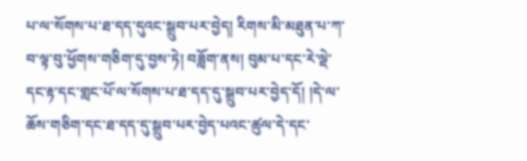པ་ལ་སོགས་པ་ཐ་དད་དུའང་སྒྲུབ་པར་བྱེད། རིགས་མི་མཐུན་པ་ཀ་བ་ལྟ་བུ་ཕྱོགས་གཅིག་དུ་བྱས་ཏེ། བཟློག་ནས། བུམ་པ་དང་རེ་ལྡེ་དང་རྟ་དང་གླང་པོ་ལ་སོགས་པ་ཐ་དད་དུ་སྒྲུབ་པར་བྱེད་དོ། །དེ་ལ་ཆོས་གཅིག་དང་ཐ་དད་དུ་སྒྲུབ་པར་བྱེད་པའང་ཚུལ་དེ་དང་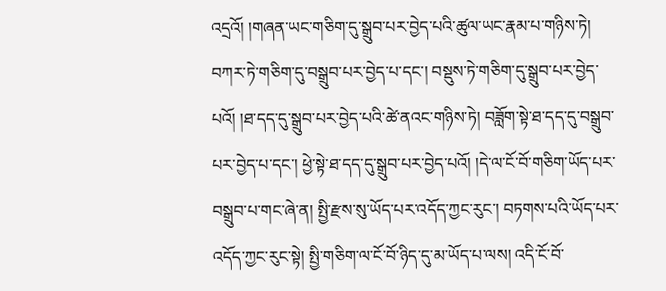འདྲའོ། །གཞན་ཡང་གཅིག་དུ་སྒྲུབ་པར་བྱེད་པའི་ཚུལ་ཡང་རྣམ་པ་གཉིས་ཏེ། བཀར་ཏེ་གཅིག་དུ་བསྒྲུབ་པར་བྱེད་པ་དང་། བསྡུས་ཏེ་གཅིག་དུ་སྒྲུབ་པར་བྱེད་པའོ། །ཐ་དད་དུ་སྒྲུབ་པར་བྱེད་པའི་ཚེ་ནའང་གཉིས་ཏེ། བཟློག་སྟེ་ཐ་དད་དུ་བསྒྲུབ་པར་བྱེད་པ་དང་། ཕྱེ་སྟེ་ཐ་དད་དུ་སྒྲུབ་པར་བྱེད་པའོ། །དེ་ལ་ངོ་བོ་གཅིག་ཡོད་པར་བསྒྲུབ་པ་གང་ཞེ་ན། སྤྱི་རྫས་སུ་ཡོད་པར་འདོད་ཀྱང་རུང་། བཏགས་པའི་ཡོད་པར་འདོད་ཀྱང་རུང་སྟེ། སྤྱི་གཅིག་ལ་ངོ་བོ་ཉིད་དུ་མ་ཡོད་པ་ལས། འདི་ངོ་བོ་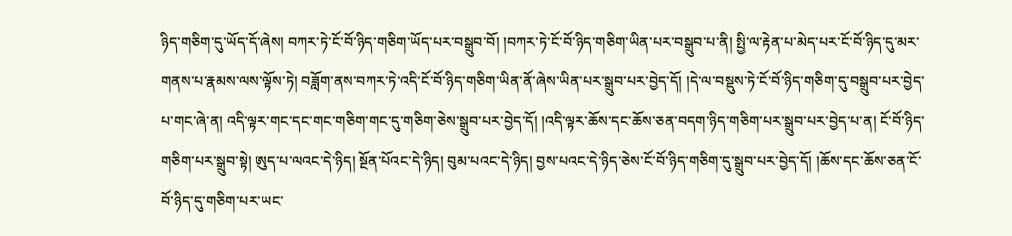ཉིད་གཅིག་དུ་ཡོད་དོ་ཞེས། བཀར་ཏེ་ངོ་བོ་ཉིད་གཅིག་ཡོད་པར་བསྒྲུབ་བོ། །བཀར་ཏེ་ངོ་བོ་ཉིད་གཅིག་ཡིན་པར་བསྒྲུབ་པ་ནི། སྤྱི་ལ་རྟེན་པ་མེད་པར་ངོ་བོ་ཉིད་དུ་མར་གནས་པ་རྣམས་ལས་ལྟོས་ཏེ། བཟློག་ནས་བཀར་ཏེ་འདི་ངོ་བོ་ཉིད་གཅིག་ཡིན་ནོ་ཞེས་ཡིན་པར་སྒྲུབ་པར་བྱེད་དོ། །དེ་ལ་བསྡུས་ཏེ་ངོ་བོ་ཉིད་གཅིག་དུ་བསྒྲུབ་པར་བྱེད་པ་གང་ཞེ་ན། འདི་ལྟར་གང་དང་གང་གཅིག་གང་དུ་གཅིག་ཅེས་སྒྲུབ་པར་བྱེད་དོ། །འདི་ལྟར་ཆོས་དང་ཆོས་ཅན་བདག་ཉིད་གཅིག་པར་སྒྲུབ་པར་བྱེད་པ་ན། ངོ་བོ་ཉིད་གཅིག་པར་སྒྲུབ་སྟེ། ཨུད་པ་ལའང་དེ་ཉིད། སྔོན་པོའང་དེ་ཉིད། བུམ་པའང་དེ་ཉིད། བྱས་པའང་དེ་ཉིད་ཅེས་ངོ་བོ་ཉིད་གཅིག་དུ་སྒྲུབ་པར་བྱེད་དོ། །ཆོས་དང་ཆོས་ཅན་ངོ་བོ་ཉིད་དུ་གཅིག་པར་ཡང་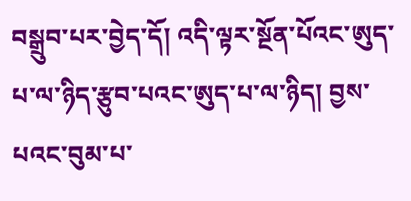བསྒྲུབ་པར་བྱེད་དོ། འདི་ལྟར་སྔོན་པོའང་ཨུད་པ་ལ་ཉིད་རྩུབ་པའང་ཨུད་པ་ལ་ཉིད། བྱས་པའང་བུམ་པ་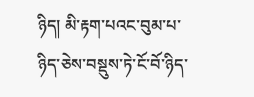ཉིད། མི་རྟག་པའང་བུམ་པ་ཉིད་ཅེས་བསྡུས་ཏེ་ངོ་བོ་ཉིད་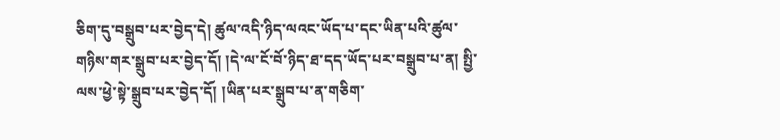ཅིག་དུ་བསྒྲུབ་པར་བྱེད་དེ། ཚུལ་འདི་ཉིད་ལའང་ཡོད་པ་དང་ཡིན་པའི་ཚུལ་གཉིས་གར་སྒྲུབ་པར་བྱེད་དོ། །དེ་ལ་ངོ་བོ་ཉིད་ཐ་དད་ཡོད་པར་བསྒྲུབ་པ་ན། སྤྱི་ལས་ཕྱེ་སྟེ་སྒྲུབ་པར་བྱེད་དོ། །ཡིན་པར་སྒྲུབ་པ་ན་གཅིག་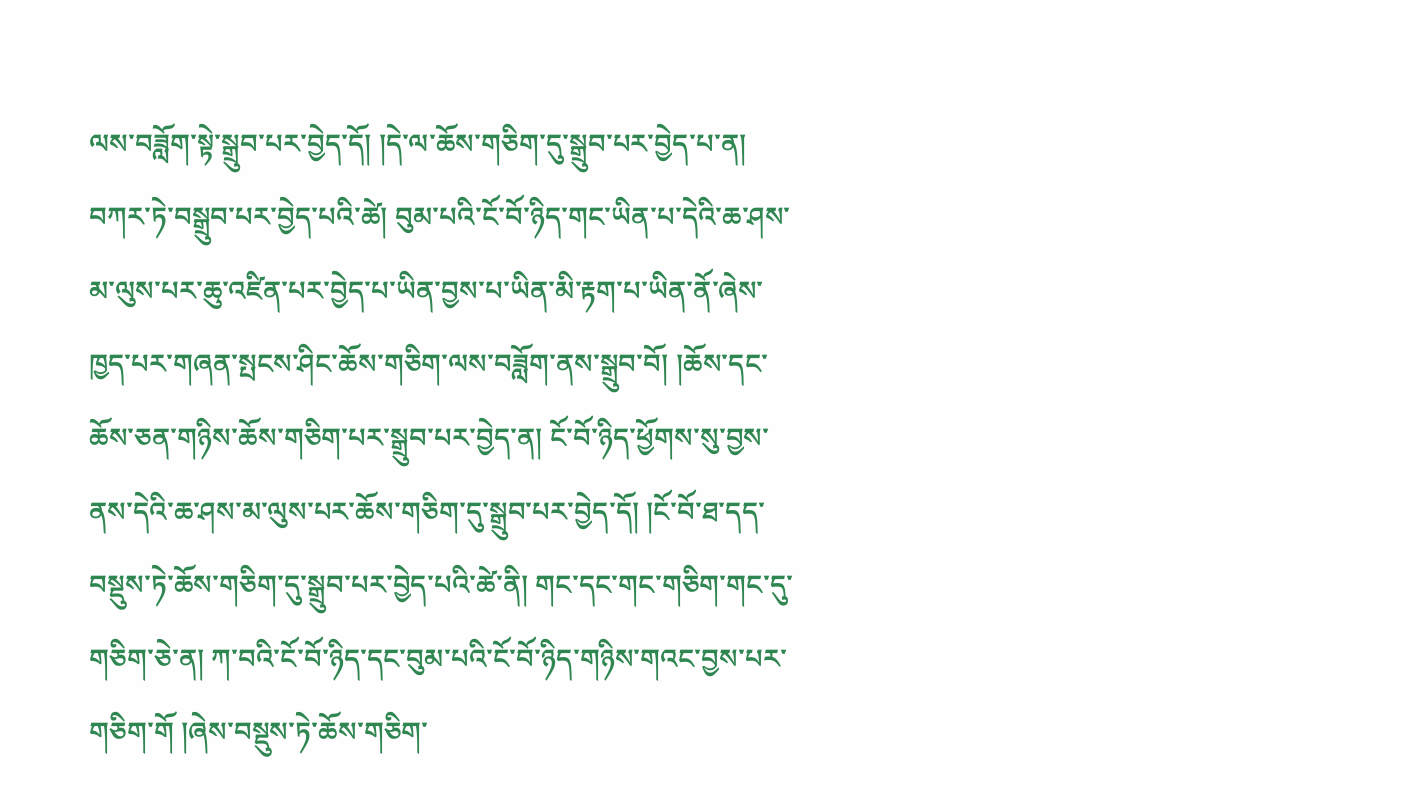ལས་བཟློག་སྟེ་སྒྲུབ་པར་བྱེད་དོ། །དེ་ལ་ཆོས་གཅིག་དུ་སྒྲུབ་པར་བྱེད་པ་ན། བཀར་ཏེ་བསྒྲུབ་པར་བྱེད་པའི་ཚེ། བུམ་པའི་ངོ་བོ་ཉིད་གང་ཡིན་པ་དེའི་ཆ་ཤས་མ་ལུས་པར་ཆུ་འཛིན་པར་བྱེད་པ་ཡིན་བྱས་པ་ཡིན་མི་རྟག་པ་ཡིན་ནོ་ཞེས་ཁྱད་པར་གཞན་སྤངས་ཤིང་ཆོས་གཅིག་ལས་བཟློག་ནས་སྒྲུབ་བོ། །ཆོས་དང་ཆོས་ཅན་གཉིས་ཆོས་གཅིག་པར་སྒྲུབ་པར་བྱེད་ན། ངོ་བོ་ཉིད་ཕྱོགས་སུ་བྱས་ནས་དེའི་ཆ་ཤས་མ་ལུས་པར་ཆོས་གཅིག་དུ་སྒྲུབ་པར་བྱེད་དོ། །ངོ་བོ་ཐ་དད་བསྡུས་ཏེ་ཆོས་གཅིག་དུ་སྒྲུབ་པར་བྱེད་པའི་ཚེ་ནི། གང་དང་གང་གཅིག་གང་དུ་གཅིག་ཅེ་ན། ཀ་བའི་ངོ་བོ་ཉིད་དང་བུམ་པའི་ངོ་བོ་ཉིད་གཉིས་གའང་བྱས་པར་གཅིག་གོ །ཞེས་བསྡུས་ཏེ་ཆོས་གཅིག་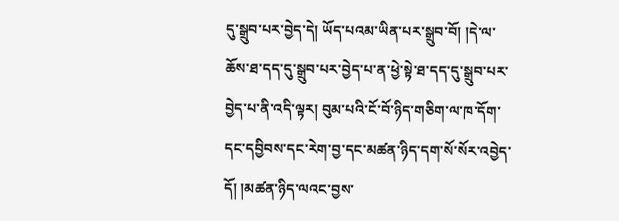དུ་སྒྲུབ་པར་བྱེད་དེ། ཡོད་པའམ་ཡིན་པར་སྒྲུབ་བོ། །དེ་ལ་ཆོས་ཐ་དད་དུ་སྒྲུབ་པར་བྱེད་པ་ན་ཕྱེ་སྟེ་ཐ་དད་དུ་སྒྲུབ་པར་བྱེད་པ་ནི་འདི་ལྟར། བུམ་པའི་ངོ་བོ་ཉིད་གཅིག་ལ་ཁ་དོག་དང་དབྱིབས་དང་རེག་བྱ་དང་མཚན་ཉིད་དག་སོ་སོར་འབྱེད་དོ། །མཚན་ཉིད་ལའང་བྱས་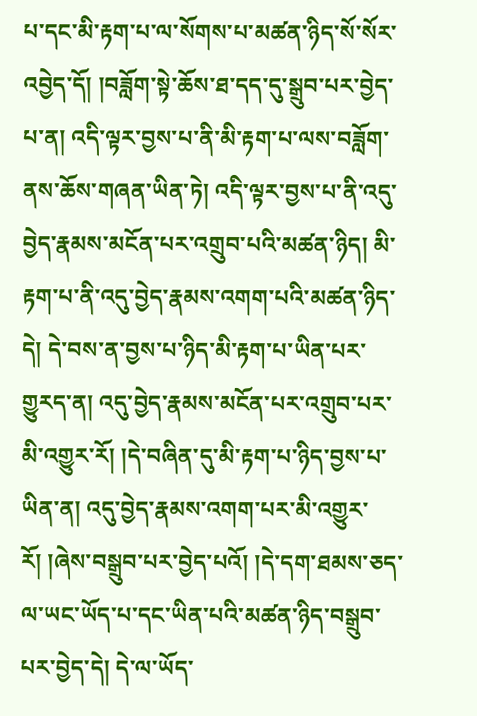པ་དང་མི་རྟག་པ་ལ་སོགས་པ་མཚན་ཉིད་སོ་སོར་འབྱེད་དོ། །བཟློག་སྟེ་ཆོས་ཐ་དད་དུ་སྒྲུབ་པར་བྱེད་པ་ན། འདི་ལྟར་བྱས་པ་ནི་མི་རྟག་པ་ལས་བཟློག་ནས་ཆོས་གཞན་ཡིན་ཏེ། འདི་ལྟར་བྱས་པ་ནི་འདུ་བྱེད་རྣམས་མངོན་པར་འགྲུབ་པའི་མཚན་ཉིད། མི་རྟག་པ་ནི་འདུ་བྱེད་རྣམས་འགག་པའི་མཚན་ཉིད་དེ། དེ་བས་ན་བྱས་པ་ཉིད་མི་རྟག་པ་ཡིན་པར་གྱུརད་ན། འདུ་བྱེད་རྣམས་མངོན་པར་འགྲུབ་པར་མི་འགྱུར་རོ། །དེ་བཞིན་དུ་མི་རྟག་པ་ཉིད་བྱས་པ་ཡིན་ན། འདུ་བྱེད་རྣམས་འགག་པར་མི་འགྱུར་རོ། །ཞེས་བསྒྲུབ་པར་བྱེད་པའོ། །དེ་དག་ཐམས་ཅད་ལ་ཡང་ཡོད་པ་དང་ཡིན་པའི་མཚན་ཉིད་བསྒྲུབ་པར་བྱེད་དེ། དེ་ལ་ཡོད་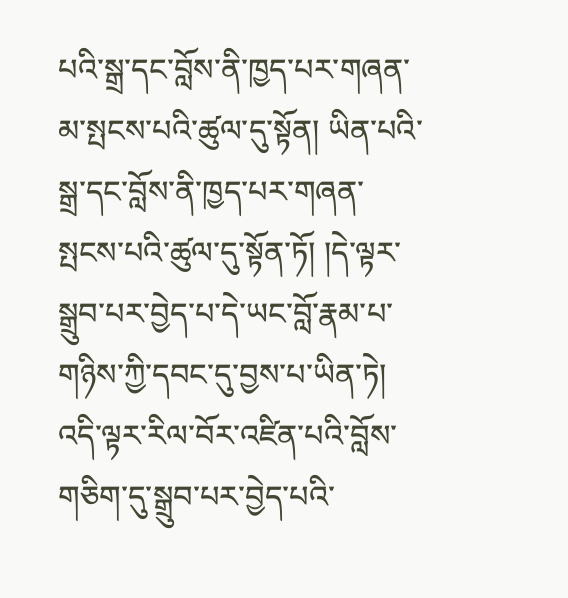པའི་སྒྲ་དང་བློས་ནི་ཁྱད་པར་གཞན་མ་སྤངས་པའི་ཚུལ་དུ་སྟོན། ཡིན་པའི་སྒྲ་དང་བློས་ནི་ཁྱད་པར་གཞན་སྤངས་པའི་ཚུལ་དུ་སྟོན་ཏོ། །དེ་ལྟར་སྒྲུབ་པར་བྱེད་པ་དེ་ཡང་བློ་རྣམ་པ་གཉིས་ཀྱི་དབང་དུ་བྱས་པ་ཡིན་ཏེ། འདི་ལྟར་རིལ་བོར་འཛིན་པའི་བློས་གཅིག་དུ་སྒྲུབ་པར་བྱེད་པའི་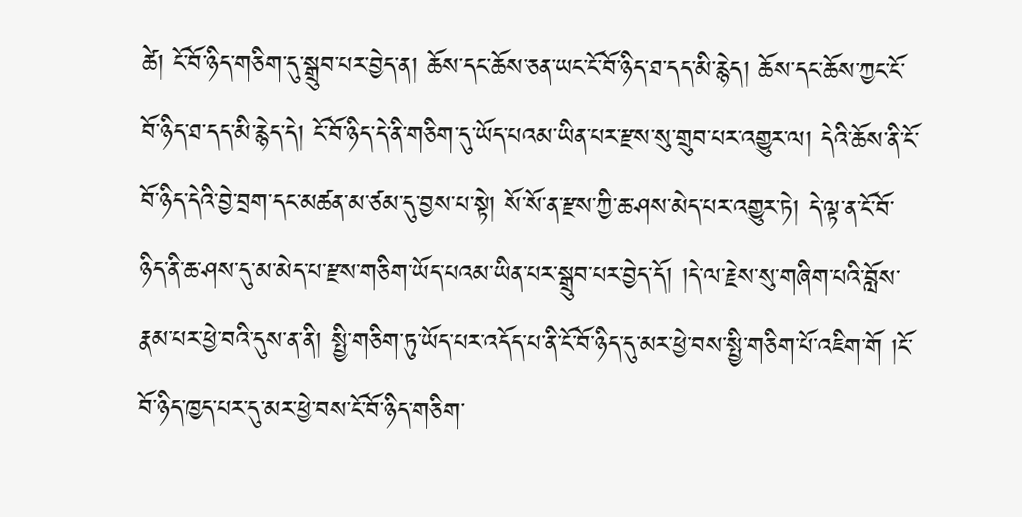ཚེ། ངོ་བོ་ཉིད་གཅིག་དུ་སྒྲུབ་པར་བྱེད་ན། ཆོས་དང་ཆོས་ཅན་ཡང་ངོ་བོ་ཉིད་ཐ་དད་མི་རྙེད། ཆོས་དང་ཆོས་ཀྱང་ངོ་བོ་ཉིད་ཐ་དད་མི་རྙེད་དེ། ངོ་བོ་ཉིད་དེ་ནི་གཅིག་དུ་ཡོད་པའམ་ཡིན་པར་རྫས་སུ་གྲུབ་པར་འགྱུར་ལ། དེའི་ཆོས་ནི་ངོ་བོ་ཉིད་དེའི་བྱེ་བྲག་དང་མཚན་མ་ཙམ་དུ་བྱས་པ་སྟེ། སོ་སོ་ན་རྫས་ཀྱི་ཆ་ཤས་མེད་པར་འགྱུར་ཏེ། དེ་ལྟ་ན་ངོ་བོ་ཉིད་ནི་ཆ་ཤས་དུ་མ་མེད་པ་རྫས་གཅིག་ཡོད་པའམ་ཡིན་པར་སྒྲུབ་པར་བྱེད་དོ། །དེ་ལ་རྗེས་སུ་གཞིག་པའི་བློས་རྣམ་པར་ཕྱེ་བའི་དུས་ན་ནི། སྤྱི་གཅིག་ཏུ་ཡོད་པར་འདོད་པ་ནི་ངོ་བོ་ཉིད་དུ་མར་ཕྱེ་བས་སྤྱི་གཅིག་པོ་འཇིག་གོ །ངོ་བོ་ཉིད་ཁྱད་པར་དུ་མར་ཕྱེ་བས་ངོ་བོ་ཉིད་གཅིག་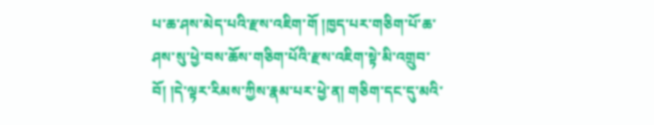པ་ཆ་ཤས་མེད་པའི་རྫས་འཇིག་གོ །ཁྱད་པར་གཅིག་པོ་ཆ་ཤས་སུ་ཕྱེ་བས་ཆོས་གཅིག་པོའི་རྫས་འཇིག་སྟེ་མི་འགྲུབ་བོ། །དེ་ལྟར་རིམས་ཀྱིས་རྣམ་པར་ཕྱེ་ན། གཅིག་དང་དུ་མའི་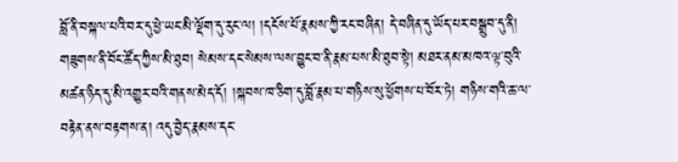བློ་ནི་བསྐལ་པའི་བར་དུ་ཕྱེ་ཡང་མི་ལྡོག་དུ་རུང་ལ། །དངོས་པོ་རྣམས་ཀྱི་རང་བཞིན། དེ་བཞིན་དུ་ཡོད་པར་བསྒྲུབ་དུ་ནི། གཟུགས་ནི་བོང་ཚོད་ཀྱིས་མི་ཐུབ། སེམས་དང་སེམས་ལས་བྱུང་བ་ནི་རྣམ་པས་མི་ཐུབ་སྟེ། མཐར་ནམ་མཁའ་ལྟ་བུའི་མཚན་ཉིད་དུ་མི་འགྱུར་བའི་གནས་མེད་དོ། །སྐབས་ཁ་ཅིག་དུ་བློ་རྣམ་པ་གཉིས་སུ་ཕྱོགས་པ་བོར་ཏེ། གཉིས་གའི་ཆ་ལ་བརྟེན་ནས་བརྟགས་ན། འདུ་བྱེད་རྣམས་དང་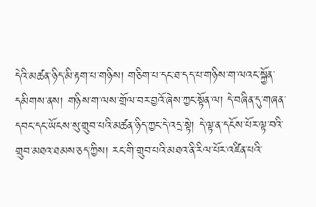དེའི་མཚན་ཉིད་མི་རྟག་པ་གཉིས། གཅིག་པ་དང་ཐ་དད་པ་གཉིས་ག་ལའང་སྐྱོན་དམིགས་ནས། གཉིས་ག་ལས་གྲོལ་བར་བྱའོ་ཞེས་ཀྱང་སྟོན་ལ། དེ་བཞིན་དུ་གཞན་དབང་དང་ཡོངས་སུ་གྲུབ་པའི་མཚན་ཉིད་ཀྱང་དེ་འདྲ་སྟེ། དེ་ལྟ་ན་དངོས་པོར་ལྟ་བའི་གྲུབ་མཐའ་ཐམས་ཅད་ཀྱིས། རང་གི་གྲུབ་པའི་མཐའ་ནི་རིལ་པོར་འཛིན་པའི་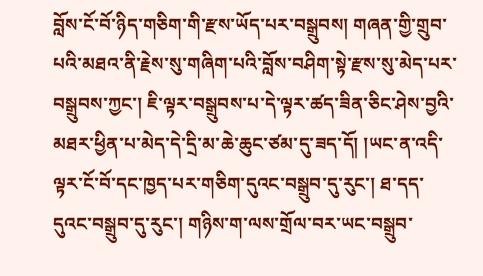བློས་ངོ་བོ་ཉིད་གཅིག་གི་རྫས་ཡོད་པར་བསྒྲུབས། གཞན་གྱི་གྲུབ་པའི་མཐའ་ནི་རྗེས་སུ་གཞིག་པའི་བློས་བཤིག་སྟེ་རྫས་སུ་མེད་པར་བསྒྲུབས་ཀྱང་། ཇི་ལྟར་བསྒྲུབས་པ་དེ་ལྟར་ཚད་ཟིན་ཅིང་ཤེས་བྱའི་མཐར་ཕྱིན་པ་མེད་དེ་དྲི་མ་ཆེ་ཆུང་ཙམ་དུ་ཟད་དོ། །ཡང་ན་འདི་ལྟར་ངོ་བོ་དང་ཁྱད་པར་གཅིག་དུའང་བསྒྲུབ་དུ་རུང་། ཐ་དད་དུའང་བསྒྲུབ་དུ་རུང་། གཉིས་ག་ལས་གྲོལ་བར་ཡང་བསྒྲུབ་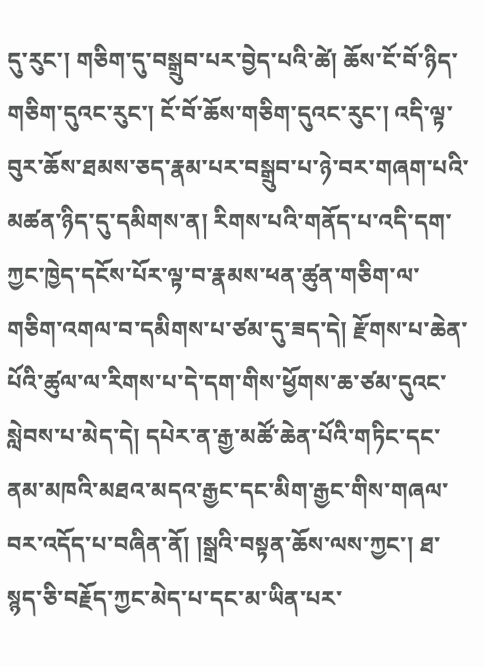དུ་རུང་། གཅིག་དུ་བསྒྲུབ་པར་བྱེད་པའི་ཚེ། ཆོས་ངོ་བོ་ཉིད་གཅིག་དུའང་རུང་། ངོ་བོ་ཆོས་གཅིག་དུའང་རུང་། འདི་ལྟ་བུར་ཆོས་ཐམས་ཅད་རྣམ་པར་བསྒྲུབ་པ་ཉེ་བར་གཞག་པའི་མཚན་ཉིད་དུ་དམིགས་ན། རིགས་པའི་གནོད་པ་འདི་དག་ཀྱང་ཁྱེད་དངོས་པོར་ལྟ་བ་རྣམས་ཕན་ཚུན་གཅིག་ལ་གཅིག་འགལ་བ་དམིགས་པ་ཙམ་དུ་ཟད་དེ། རྫོགས་པ་ཆེན་པོའི་ཚུལ་ལ་རིགས་པ་དེ་དག་གིས་ཕྱོགས་ཆ་ཙམ་དུའང་སླེབས་པ་མེད་དེ། དཔེར་ན་རྒྱ་མཚོ་ཆེན་པོའི་གཏིང་དང་ནམ་མཁའི་མཐའ་མདའ་རྒྱང་དང་མིག་རྒྱང་གིས་གཞལ་བར་འདོད་པ་བཞིན་ནོ། །སྒྲའི་བསྟན་ཆོས་ལས་ཀྱང་། ཐ་སྙད་ཅི་བརྗོད་ཀྱང་མེད་པ་དང་མ་ཡིན་པར་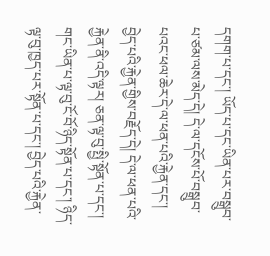དགག་པ་དང་། ཡོད་པ་དང་ཡིན་པར་བསྒྲུབ་པ་ཙམ་ལས་མེད་དེ། དེ་ལ་དངོས་པོ་བསྒྲུབ་པའང་ཕལ་ཆེར་དེ་ལ་ཕན་པའི་རྐྱེན་དང་། བྱེད་པའི་རྐྱེན་གྱིས་བརྗོད་དེ། དེ་ལ་ཕན་པའི་རྐྱེན་ནི་འདི་ལྟར། ཅན་ལྟ་བུ་སྤྱི་སྟོན་པ་དང་། གང་ཡིན་པ་ལྟ་བུ་ངོ་བོ་ཉིད་སྟོན་པ་དང་། ཉིད་ལྟ་བུ་ཁྱད་པར་སྟོན་པ་དང་། བྱེད་པའི་རྐྱེན་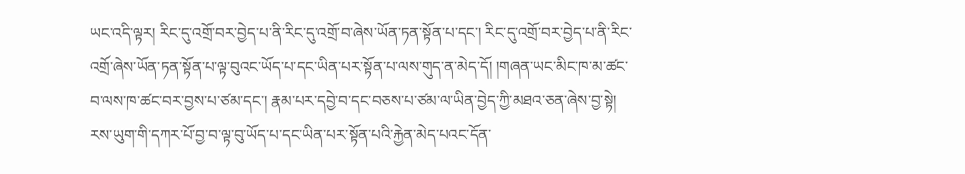ཡང་འདི་ལྟར། རིང་དུ་འགྲོ་བར་བྱེད་པ་ནི་རིང་དུ་འགྲོ་བ་ཞེས་ཡོན་ཏན་སྟོན་པ་དང་། རིང་དུ་འགྲོ་བར་བྱེད་པ་ནི་རིང་འགྲོ་ཞེས་ཡོན་ཏན་སྟོན་པ་ལྟ་བུའང་ཡོད་པ་དང་ཡིན་པར་སྟོན་པ་ལས་གུད་ན་མེད་དོ། །གཞན་ཡང་མིང་ཁ་མ་ཚང་བ་ལས་ཁ་ཚང་བར་བྱས་པ་ཙམ་དང་། རྣམ་པར་དབྱེ་བ་དང་བཅས་པ་ཙམ་ལ་ཡིན་བྱེད་ཀྱི་མཐའ་ཅན་ཞེས་བྱ་སྟེ། རས་ཡུག་གི་དཀར་པོ་བྱ་བ་ལྟ་བུ་ཡོད་པ་དང་ཡིན་པར་སྟོན་པའི་རྐྱེན་མེད་པའང་དོན་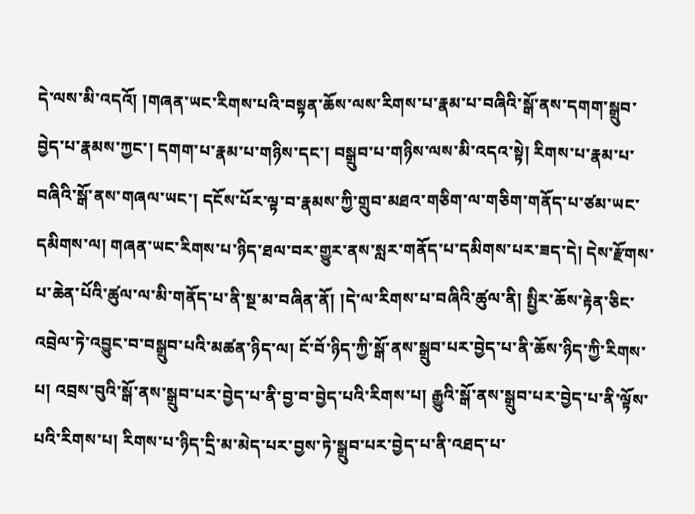དེ་ལས་མི་འདའོ། །གཞན་ཡང་རིགས་པའི་བསྟན་ཆོས་ལས་རིགས་པ་རྣམ་པ་བཞིའི་སྒོ་ནས་དགག་སྒྲུབ་བྱེད་པ་རྣམས་ཀྱང་། དགག་པ་རྣམ་པ་གཉིས་དང་། བསྒྲུབ་པ་གཉིས་ལས་མི་འདའ་སྟེ། རིགས་པ་རྣམ་པ་བཞིའི་སྒོ་ནས་གཞལ་ཡང་། དངོས་པོར་ལྟ་བ་རྣམས་ཀྱི་གྲུབ་མཐའ་གཅིག་ལ་གཅིག་གནོད་པ་ཙམ་ཡང་དམིགས་ལ། གཞན་ཡང་རིགས་པ་ཉིད་ཐལ་བར་གྱུར་ནས་སླར་གནོད་པ་དམིགས་པར་ཟད་དེ། དེས་རྫོགས་པ་ཆེན་པོའི་ཚུལ་ལ་མི་གནོད་པ་ནི་སྔ་མ་བཞིན་ནོ། །དེ་ལ་རིགས་པ་བཞིའི་ཚུལ་ནི། སྤྱིར་ཆོས་རྟེན་ཅིང་འབྲེལ་ཏེ་འབྱུང་བ་བསྒྲུབ་པའི་མཚན་ཉིད་ལ། ངོ་བོ་ཉིད་ཀྱི་སྒོ་ནས་སྒྲུབ་པར་བྱེད་པ་ནི་ཆོས་ཉིད་ཀྱི་རིགས་པ། འབྲས་བུའི་སྒོ་ནས་སྒྲུབ་པར་བྱེད་པ་ནི་བྱ་བ་བྱེད་པའི་རིགས་པ། རྒྱུའི་སྒོ་ནས་སྒྲུབ་པར་བྱེད་པ་ནི་ལྟོས་པའི་རིགས་པ། རིགས་པ་ཉིད་དྲི་མ་མེད་པར་བྱས་ཏེ་སྒྲུབ་པར་བྱེད་པ་ནི་འཐད་པ་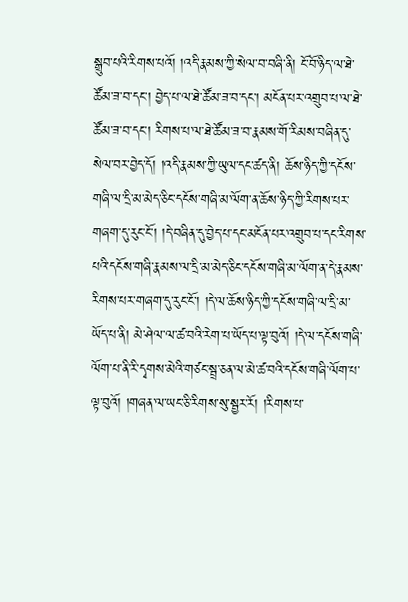སྒྲུབ་པའི་རིགས་པའོ། །འདི་རྣམས་ཀྱི་སེལ་བ་བཞི་ནི། ངོ་བོ་ཉིད་ལ་ཐེ་ཚོམ་ཟ་བ་དང་། བྱེད་པ་ལ་ཐེ་ཚོམ་ཟ་བ་དང་། མངོན་པར་འགྲུབ་པ་ལ་ཐེ་ཚོམ་ཟ་བ་དང་། རིགས་པ་ལ་ཐེ་ཚོམ་ཟ་བ་རྣམས་གོ་རིམས་བཞིན་དུ་སེལ་བར་བྱེད་དོ། །འདི་རྣམས་ཀྱི་ཡུལ་དང་ཚད་ནི། ཆོས་ཉིད་ཀྱི་དངོས་གཞི་ལ་དྲི་མ་མེད་ཅིང་དངོས་གཞི་མ་ལོག་ན་ཆོས་ཉིད་ཀྱི་རིགས་པར་གཞག་དུ་རུང་ངོ་། །དེ་བཞིན་དུ་བྱེད་པ་དང་མངོན་པར་འགྲུབ་པ་དང་རིགས་པའི་དངོས་གཞི་རྣམས་ལ་དྲི་མ་མེད་ཅིང་དངོས་གཞི་མ་ལོག་ན་དེ་རྣམས་རིགས་པར་གཞག་དུ་རུང་ངོ་། །དེ་ལ་ཆོས་ཉིད་ཀྱི་དངོས་གཞི་ལ་དྲི་མ་ཡོད་པ་ནི། མེ་ཤེལ་ལ་ཚ་བའི་རེག་པ་ཡོད་པ་ལྟ་བུའོ། །དེ་ལ་དངོས་གཞི་ལོག་པ་ནི་རི་དྭགས་མེའི་གཙང་སྦྲ་ཅན་ལ་མེ་ཚ་བའི་དངོས་གཞི་ལོག་པ་ལྟ་བུའོ། །གཞན་ལ་ཡང་ཅི་རིགས་སུ་སྦྱར་རོ། །རིགས་པ་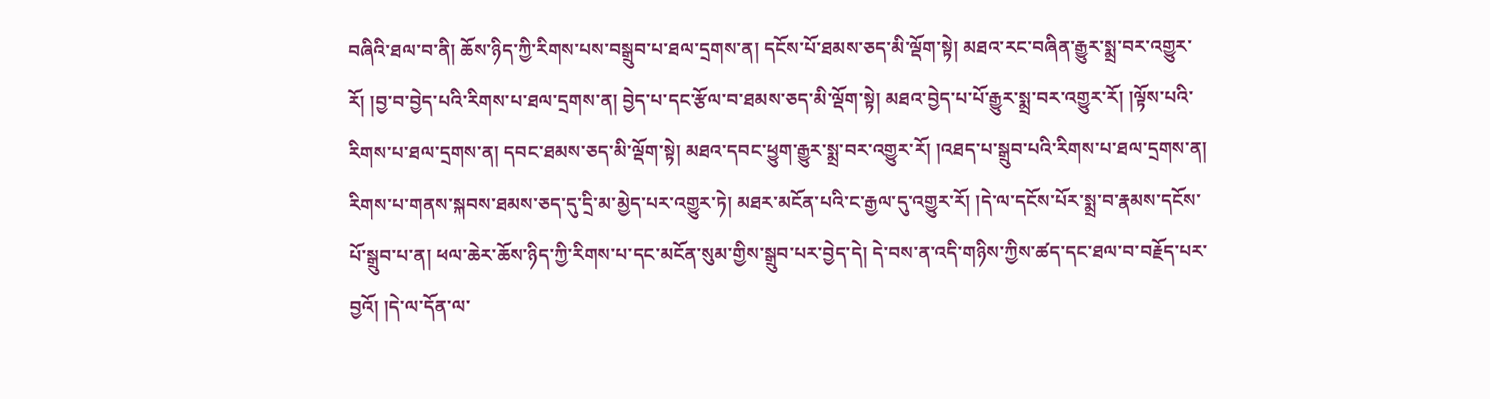བཞིའི་ཐལ་བ་ནི། ཆོས་ཉིད་ཀྱི་རིགས་པས་བསྒྲུབ་པ་ཐལ་དྲགས་ན། དངོས་པོ་ཐམས་ཅད་མི་ལྡོག་སྟེ། མཐའ་རང་བཞིན་རྒྱུར་སྨྲ་བར་འགྱུར་རོ། །བྱ་བ་བྱེད་པའི་རིགས་པ་ཐལ་དྲགས་ན། བྱེད་པ་དང་རྩོལ་བ་ཐམས་ཅད་མི་ལྡོག་སྟེ། མཐའ་བྱེད་པ་པོ་རྒྱུར་སྨྲ་བར་འགྱུར་རོ། །ལྟོས་པའི་རིགས་པ་ཐལ་དྲགས་ན། དབང་ཐམས་ཅད་མི་ལྡོག་སྟེ། མཐའ་དབང་ཕྱུག་རྒྱུར་སྨྲ་བར་འགྱུར་རོ། །འཐད་པ་སྒྲུབ་པའི་རིགས་པ་ཐལ་དྲགས་ན། རིགས་པ་གནས་སྐབས་ཐམས་ཅད་དུ་དྲི་མ་མྱེད་པར་འགྱུར་ཏེ། མཐར་མངོན་པའི་ང་རྒྱལ་དུ་འགྱུར་རོ། །དེ་ལ་དངོས་པོར་སྨྲ་བ་རྣམས་དངོས་པོ་སྒྲུབ་པ་ན། ཕལ་ཆེར་ཆོས་ཉིད་ཀྱི་རིགས་པ་དང་མངོན་སུམ་གྱིས་སྒྲུབ་པར་བྱེད་དེ། དེ་བས་ན་འདི་གཉིས་ཀྱིས་ཚད་དང་ཐལ་བ་བརྗོད་པར་བྱའོ། །དེ་ལ་དོན་ལ་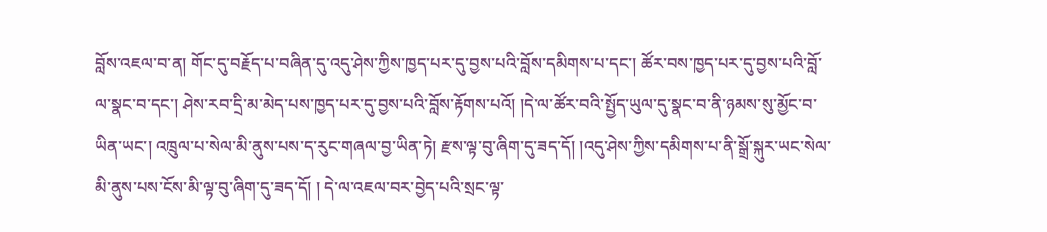བློས་འཇལ་བ་ན། གོང་དུ་བརྗོད་པ་བཞིན་དུ་འདུ་ཤེས་ཀྱིས་ཁྱད་པར་དུ་བྱས་པའི་བློས་དམིགས་པ་དང་། ཚོར་བས་ཁྱད་པར་དུ་བྱས་པའི་བློ་ལ་སྣང་བ་དང་། ཤེས་རབ་དྲི་མ་མེད་པས་ཁྱད་པར་དུ་བྱས་པའི་བློས་རྟོགས་པའོ། །དེ་ལ་ཚོར་བའི་སྤྱོད་ཡུལ་དུ་སྣང་བ་ནི་ཉམས་སུ་མྱོང་བ་ཡིན་ཡང་། འཁྲུལ་པ་སེལ་མི་ནུས་པས་ད་རུང་གཞལ་བྱ་ཡིན་ཏེ། རྫས་ལྟ་བུ་ཞིག་དུ་ཟད་དོ། །འདུ་ཤེས་ཀྱིས་དམིགས་པ་ནི་སྒྲོ་སྐུར་ཡང་སེལ་མི་ནུས་པས་ངོས་མི་ལྟ་བུ་ཞིག་དུ་ཟད་དོ། ། དེ་ལ་འཇལ་བར་བྱེད་པའི་སྲང་ལྟ་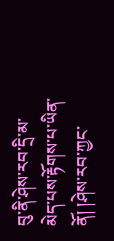བུ་ནི་ཤེས་རབ་དྲི་མ་མེད་པས་རྟོགས་པ་ཡིན་ནོ། །ཤེས་རབ་ཀྱང་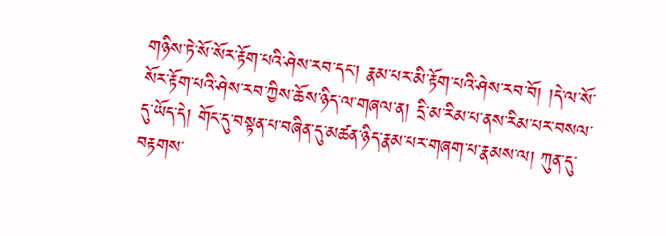གཉིས་ཏེ་སོ་སོར་རྟོག་པའི་ཤེས་རབ་དང་། རྣམ་པར་མི་རྟོག་པའི་ཤེས་རབ་བོ། །དེ་ལ་སོ་སོར་རྟོག་པའི་ཤེས་རབ་ཀྱིས་ཆོས་ཉིད་ལ་གཞལ་ན། དྲི་མ་རིམ་པ་ནས་རིམ་པར་བསལ་དུ་ཡོད་དེ། གོང་དུ་བསྟན་པ་བཞིན་དུ་མཚན་ཉིད་རྣམ་པར་གཞག་པ་རྣམས་ལ། ཀུན་དུ་བརྟགས་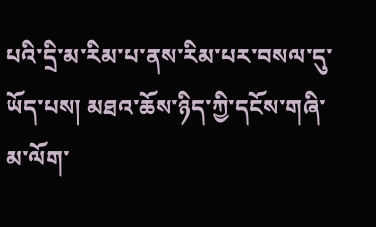པའི་དྲི་མ་རིམ་པ་ནས་རིམ་པར་བསལ་དུ་ཡོད་པས། མཐའ་ཆོས་ཉིད་ཀྱི་དངོས་གཞི་མ་ལོག་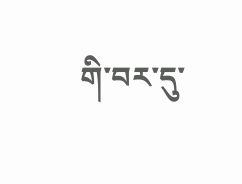གི་བར་དུ་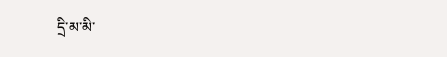དྲི་མ་མི་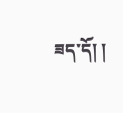ཟད་དོ། །